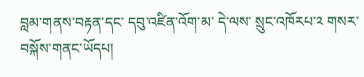བླམ་གནས་བརྟན་དང་ དབུ་འཛིན་འོག་མ་ དེ་ལས་ སྲུང་འཁོརཔ་༢ གསར་བསྐོས་གནང་ཡོདཔ།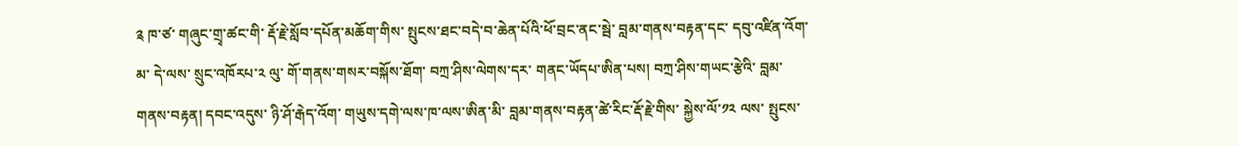༉ ཁ་ཙ་ གཞུང་གྲྭ་ཚང་གི་ རྡོ་རྗེ་སློབ་དཔོན་མཆོག་གིས་ སྤུངས་ཐང་བདེ་བ་ཆེན་པོའི་ཕོ་བྲང་ནང་སྦེ་ བླམ་གནས་བརྟན་དང་ དབུ་འཛིན་འོག་མ་ དེ་ལས་ སྲུང་འཁོརཔ་༢ ལུ་ གོ་གནས་གསར་བསྐོས་ཐོག་ བཀྲ་ཤིས་ལེགས་དར་ གནང་ཡོདཔ་ཨིན་པས། བཀྲ་ཤིས་གཡང་རྩེའི་ བླམ་གནས་བརྟན། དབང་འདུས་ ཉི་ཤོ་རྒེད་འོག་ གཡུས་དགེ་ལས་ཁ་ལས་ཨིན་མི་ བླམ་གནས་བརྟན་ཚེ་རིང་རྡོ་རྗེ་གིས་ སྐྱེས་ལོ་༡༢ ལས་ སྤུངས་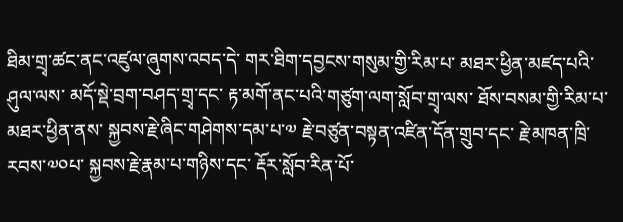ཐིམ་གྲྭ་ཚང་ནང་འཛུལ་ཞུགས་འབད་དེ་ གར་ཐིག་དབྱངས་གསུམ་གྱི་རིམ་པ་ མཐར་ཕྱིན་མཛད་པའི་ཤུལ་ལས་ མདོ་སྡེ་བྲག་བཤད་གྲྭ་དང་ རྟ་མགོ་ནང་པའི་གཙུག་ལག་སློབ་གྲྭ་ལས་ ཐོས་བསམ་གྱི་རིམ་པ་མཐར་ཕྱིན་ནས་ སྐྱབས་རྗེ་ཞིང་གཤེགས་དམ་པ་༧ རྗེ་བཙུན་བསྟན་འཛིན་དོན་གྲུབ་དང་ རྗེ་མཁན་ཁྲི་རབས་༧༠པ་ སྐྱབས་རྗེ་རྣམ་པ་གཉིས་དང་ རྡོར་སློབ་རིན་པོ་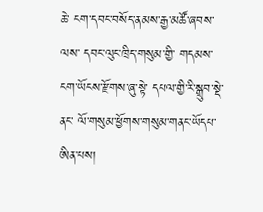ཆེ་ ངག་དབང་བསོད་ནམས་རྒྱ་མཚོ་ཞབས་ལས་ དབང་ལུང་ཁྲིད་གསུམ་གྱི་ གདམས་ངག་ཡོངས་རྫོགས་ཞུ་སྟེ་ དཔལ་གྱི་རི་སྒྲུབ་སྡེ་ནང་ ལོ་གསུམ་ཕྱོགས་གསུམ་གནང་ཡོདཔ་ཨིན་པས།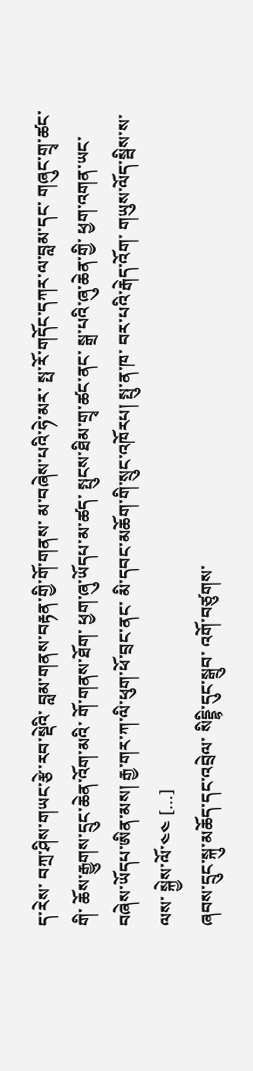ད་རེས་ བཀྲ་ཤིས་གཡང་རྩེ་རབ་སྡེའི་ བླམ་གནས་བརྟན་གྱི་གོ་གནས་ མ་བཞེས་པའི་ཧེ་མར་ སྤ་རོ་གདོང་དཀར་ལ་བླམ་དང་ གཞུང་གྲྭ་ཚང་གི་ ཆོས་རྒྱུགས་དྲུང་ཆེན་འོག་མའི་ གོ་གནས་ཐོག་ ཕྱག་ཞུ་ཡོདཔ་མ་ཚད་ སྤུངས་ཐིམ་གྲྭ་ཚང་ནང་ སྒྲ་པའི་ཞུ་ཆེན་གྱི་ ཕྱག་འགན་ཡང་བཞེས་ཡོདཔ་ཨིན་མས། རྒྱ་གར་ཀ་ལི་ཕུག་ཕོ་བྲང་ནང་ མི་དབང་མཆོག་གི་སྲུང་འཁོརཔ། སྤུ་ན་ཁ་ བར་པའི་རྒེད་འོག་ གཡུས་ལོད་སྦིས་ས་ལས་ སྐྱེས་ལོ་༤༤ […]
ཞབས་དྲུང་སྐུ་མཆོད་དང་འབྲེལ་ སིདྡྷི་དུང་སྒྲུབ་ འགོ་བཙུགས་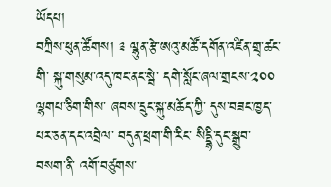ཡོདཔ།
བཀྲིས་ཕུན་ཚོགས། ༉ ལྷུན་རྩེ་ཨའུ་མཚོ་དགོན་འཛིན་གྲྭ་ཚང་གི་ སྐུ་གསུམ་འདུ་ཁང་ནང་སྦེ་ དགེ་སློང་ཞལ་གྲངས་༢༠༠ ལྷགཔ་ཅིག་གིས་ ཞབས་དྲུང་སྐུ་མཆོད་ཀྱི་ དུས་བཟང་ཁྱད་པར་ཅན་དང་འབྲེལ་ བདུན་ཕྲག་གི་རིང་ སིདྡྷི་དུང་སྒྲུབ་བསག་ནི་ འགོ་བཙུགས་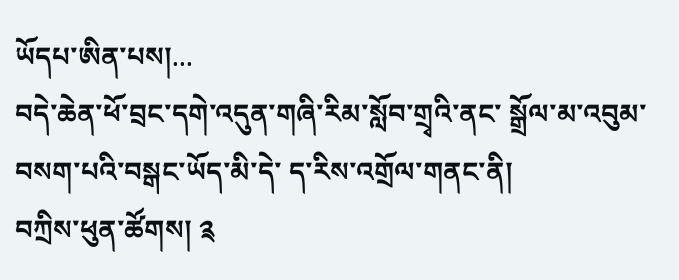ཡོདཔ་ཨིན་པས།...
བདེ་ཆེན་ཕོ་བྲང་དགེ་འདུན་གཞི་རིམ་སློབ་གྲྭའི་ནང་ སྒྲོལ་མ་འབུམ་བསག་པའི་བསྒང་ཡོད་མི་དེ་ ད་རིས་འགྲོལ་གནང་ནི།
བཀྲིས་ཕུན་ཚོགས། ༉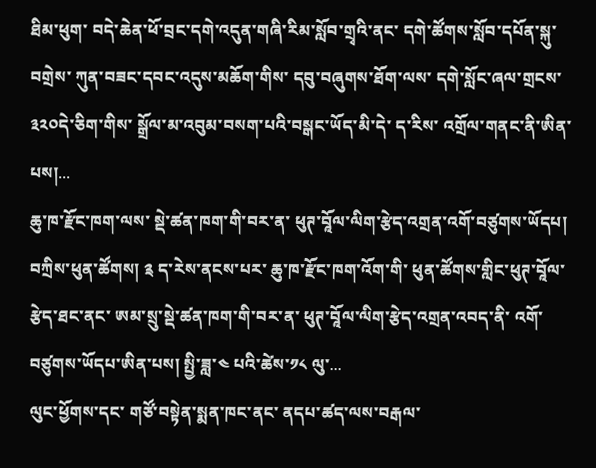ཐིམ་ཕུག་ བདེ་ཆེན་ཕོ་བྲང་དགེ་འདུན་གཞི་རིམ་སློབ་གྲྭའི་ནང་ དགེ་ཚོགས་སློབ་དཔོན་སྐུ་བགྲེས་ ཀུན་བཟང་དབང་འདུས་མཆོག་གིས་ དབུ་བཞུགས་ཐོག་ལས་ དགེ་སློང་ཞལ་གྲངས་༣༢༠དེ་ཅིག་གིས་ སྒྲོལ་མ་འབུམ་བསག་པའི་བསྒང་ཡོད་མི་དེ་ ད་རིས་ འགྲོལ་གནང་ནི་ཨིན་པས།...
ཆུ་ཁ་རྫོང་ཁག་ལས་ སྡེ་ཚན་ཁག་གི་བར་ན་ ཕུཊ་བཱོལ་ལིག་རྩེད་འགྲན་འགོ་བཙུགས་ཡོདཔ།
བཀྲིས་ཕུན་ཚོགས། ༉ ད་རེས་ནངས་པར་ ཆུ་ཁ་རྫོང་ཁག་འོག་གི་ ཕུན་ཚོགས་གླིང་ཕུཊ་བཱོལ་རྩེད་ཐང་ནང་ ཨམ་སྲུ་སྡེ་ཚན་ཁག་གི་བར་ན་ ཕུཊ་བཱོལ་ལིག་རྩེད་འགྲན་འབད་ནི་ འགོ་བཙུགས་ཡོདཔ་ཨིན་པས། སྤྱི་ཟླ་༤ པའི་ཚེས་༡༨ ལུ་...
ལུང་ཕྱོགས་དང་ གཙོ་བསྟེན་སྨན་ཁང་ནང་ ནདཔ་ཚད་ལས་བརྒལ་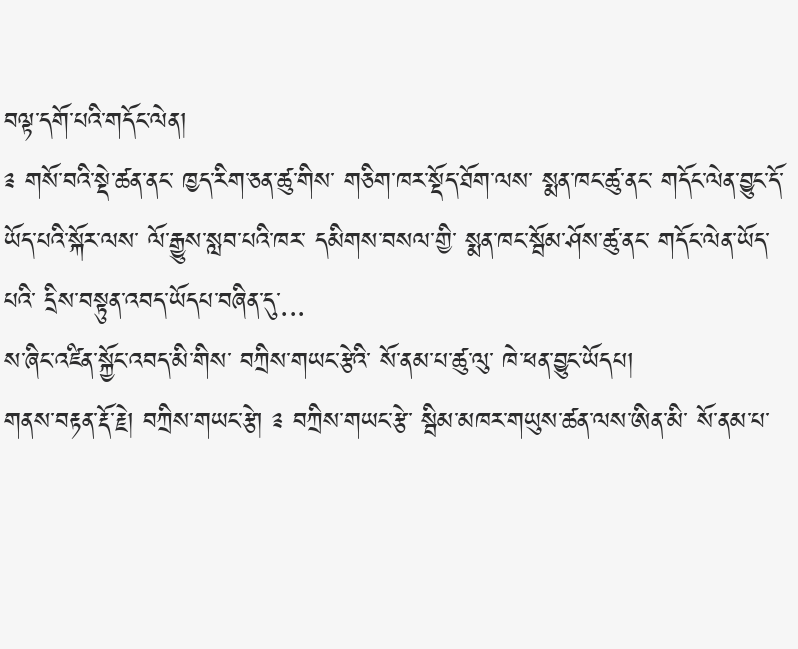བལྟ་དགོ་པའི་གདོང་ལེན།
༉ གསོ་བའི་སྡེ་ཚན་ནང་ ཁྱད་རིག་ཅན་ཚུ་གིས་ གཅིག་ཁར་སྡོད་ཐོག་ལས་ སྨན་ཁང་ཚུ་ནང་ གདོང་ལེན་བྱུང་དོ་ཡོད་པའི་སྐོར་ལས་ ལོ་རྒྱུས་སླབ་པའི་ཁར་ དམིགས་བསལ་གྱི་ སྨན་ཁང་སྦོམ་ཤོས་ཚུ་ནང་ གདོང་ལེན་ཡོད་པའི་ དྲིས་བསྟུན་འབད་ཡོདཔ་བཞིན་དུ་...
ས་ཞིང་འཛིན་སྐྱོང་འབད་མི་གིས་ བཀྲིས་གཡང་རྩེའི་ སོ་ནམ་པ་ཚུ་ལུ་ ཁེ་ཕན་བྱུང་ཡོདཔ།
གནས་བརྟན་རྡོ་རྗེ། བཀྲིས་གཡང་རྩེ། ༉ བཀྲིས་གཡང་རྩེ་ སྦིམ་མཁར་གཡུས་ཚན་ལས་ཨིན་མི་ སོ་ནམ་པ་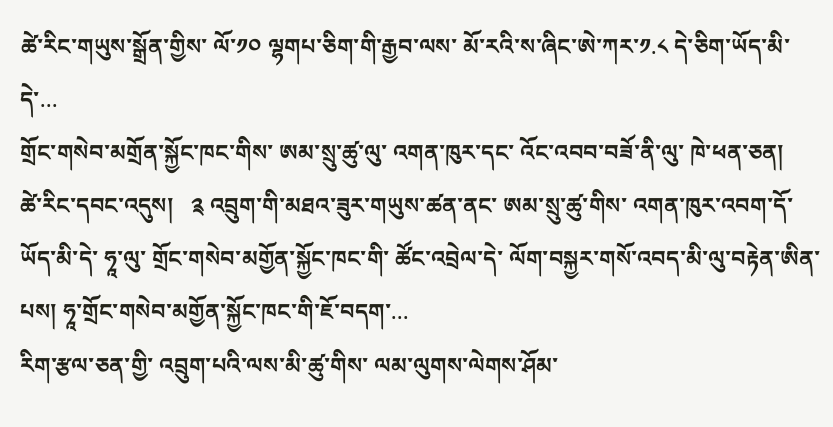ཚེ་རིང་གཡུས་སྒྲོན་གྱིས་ ལོ་༡༠ ལྷགཔ་ཅིག་གི་རྒྱབ་ལས་ མོ་རའི་ས་ཞིང་ཨེ་ཀར་༡.༨ དེ་ཅིག་ཡོད་མི་དེ་...
གྲོང་གསེབ་མགྲོན་སྐྱོང་ཁང་གིས་ ཨམ་སྲུ་ཚུ་ལུ་ འགན་ཁུར་དང་ འོང་འབབ་བཟོ་ནི་ལུ་ ཁེ་ཕན་ཅན།
ཚེ་རིང་དབང་འདུས།   ༉ འབྲུག་གི་མཐའ་ཟུར་གཡུས་ཚན་ནང་ ཨམ་སྲུ་ཚུ་གིས་ འགན་ཁུར་འབག་དོ་ཡོད་མི་དེ་ ཧཱ་ལུ་ གྲོང་གསེབ་མགྱོན་སྐྱོང་ཁང་གི་ ཚོང་འབྲེལ་དེ་ ལོག་བསྐྱར་གསོ་འབད་མི་ལུ་བརྟེན་ཨིན་པས། ཧཱ་གྲོང་གསེབ་མགྱོན་སྐྱོང་ཁང་གི་ཇོ་བདག་...
རིག་རྩལ་ཅན་གྱི་ འབྲུག་པའི་ལས་མི་ཚུ་གིས་ ལམ་ལུགས་ལེགས་ཤོམ་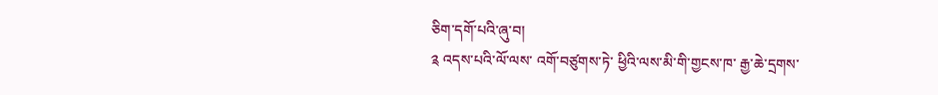ཅིག་དགོ་པའི་ཞུ་བ།
༉ འདས་པའི་ལོ་ལས་ འགོ་བཙུགས་ཏེ་ ཕྱིའི་ལས་མི་གི་གྱངས་ཁ་ རྒྱ་ཆེ་དྲགས་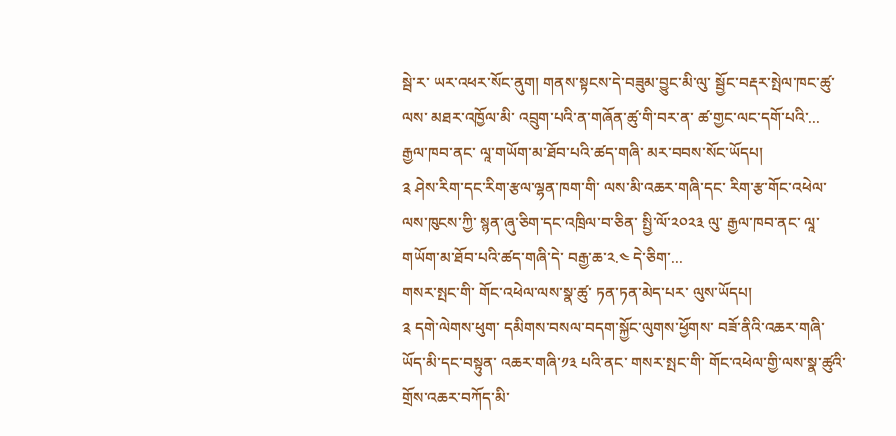སྦེ་ར་ ཡར་འཕར་སོང་ནུག། གནས་སྟངས་དེ་བཟུམ་བྱུང་མི་ལུ་ སྦྱོང་བརྡར་སྤེལ་ཁང་ཚུ་ལས་ མཐར་འཁྱོལ་མི་ འབྲུག་པའི་ན་གཞོན་ཚུ་གི་བར་ན་ ཚ་གྱང་ལང་དགོ་པའི་...
རྒྱལ་ཁབ་ནང་ ལཱ་གཡོག་མ་ཐོབ་པའི་ཚད་གཞི་ མར་བབས་སོང་ཡོདཔ།
༉ ཤེས་རིག་དང་རིག་རྩལ་ལྷན་ཁག་གི་ ལས་མི་འཆར་གཞི་དང་ རིག་རྩ་གོང་འཕེལ་ལས་ཁུངས་ཀྱི་ སྙན་ཞུ་ཅིག་དང་འཁྲིལ་བ་ཅིན་ སྤྱི་ལོ་༢༠༢༣ ལུ་ རྒྱལ་ཁབ་ནང་ ལཱ་གཡོག་མ་ཐོབ་པའི་ཚད་གཞི་དེ་ བརྒྱ་ཆ་༢.༤ དེ་ཅིག་...
གསར་སྤང་གི་ གོང་འཕེལ་ལས་སྣ་ཚུ་ ཏན་ཏན་མེད་པར་ ལུས་ཡོདཔ།
༉ དགེ་ལེགས་ཕུག་ དམིགས་བསལ་བདག་སྐྱོང་ལུགས་ཕྱོགས་ བཟོ་ནིའི་འཆར་གཞི་ཡོད་མི་དང་བསྟུན་ འཆར་གཞི་༡༣ པའི་ནང་ གསར་སྤང་གི་ གོང་འཕེལ་གྱི་ལས་སྣ་ཚུའི་ གྲོས་འཆར་བཀོད་མི་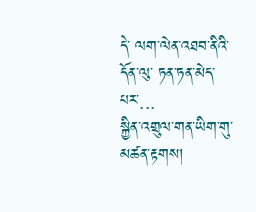དེ་ ལག་ལེན་འཐབ་ནིའི་དོན་ལུ་ ཏན་ཏན་མེད་པར་...
སྐྱིན་འགྲུལ་གན་ཡིག་གུ་ མཚན་རྟགས།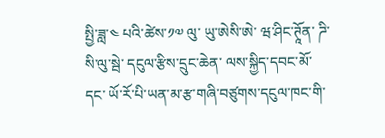སྤྱི་ཟླ་༤ པའི་ཚེས་༡༧ ལུ་ ཡུ་ཨེསི་ཨེ་ ཝ་ཤིང་ཊཱོན་ ཌི་སི་ལུ་སྦེ་ དངུལ་རྩིས་དྲུང་ཆེན་ ལས་སྐྱིད་དབང་མོ་དང་ ཡོ་རོ་པི་ཡན་མ་རྩ་གཞི་བཙུགས་དངུལ་ཁང་གི་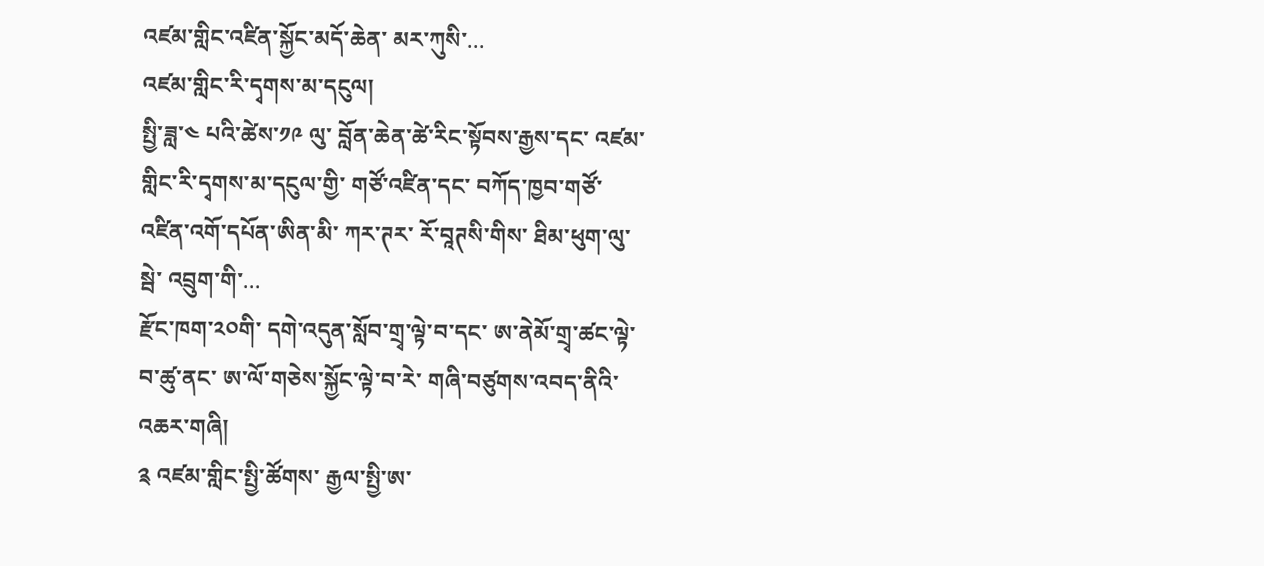འཛམ་གླིང་འཛིན་སྐྱོང་མདོ་ཆེན་ མར་ཀུསི་...
འཛམ་གླིང་རི་དྭགས་མ་དངུལ།
སྤྱི་ཟླ་༤ པའི་ཚེས་༡༩ ལུ་ བློན་ཆེན་ཚེ་རིང་སྟོབས་རྒྱས་དང་ འཛམ་གླིང་རི་དྭགས་མ་དངུལ་གྱི་ གཙོ་འཛིན་དང་ བཀོད་ཁྱབ་གཙོ་འཛིན་འགོ་དཔོན་ཨིན་མི་ ཀར་ཊར་ རོ་བཱཊསི་གིས་ ཐིམ་ཕུག་ལུ་སྦེ་ འབྲུག་གི་...
རྫོང་ཁག་༢༠གི་ དགེ་འདུན་སློབ་གྲྭ་ལྟེ་བ་དང་ ཨ་ནེམོ་གྲྭ་ཚང་ལྟེ་བ་ཚུ་ནང་ ཨ་ལོ་གཅེས་སྐྱོང་ལྟེ་བ་རེ་ གཞི་བཙུགས་འབད་ནིའི་འཆར་གཞི།
༉ འཛམ་གླིང་སྤྱི་ཚོགས་ རྒྱལ་སྤྱི་ཨ་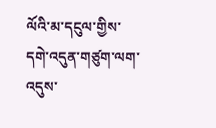ལོའི་མ་དངུལ་གྱིས་ དགེ་འདུན་གཙུག་ལག་འདུས་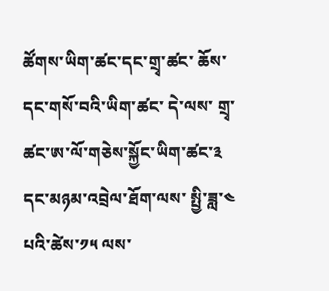ཚོགས་ཡིག་ཚང་དང་གྲྭ་ཚང་ ཆོས་དང་གསོ་བའི་ཡིག་ཚང་ དེ་ལས་ གྲྭ་ཚང་ཨ་ལོ་གཅེས་སྐྱོང་ཡིག་ཚང་༣ དང་མཉམ་འབྲེལ་ཐོག་ལས་ སྤྱི་ཟླ་༤ པའི་ཚེས་༡༥ ལས་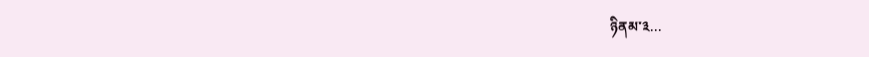ཉིནམ་༣...